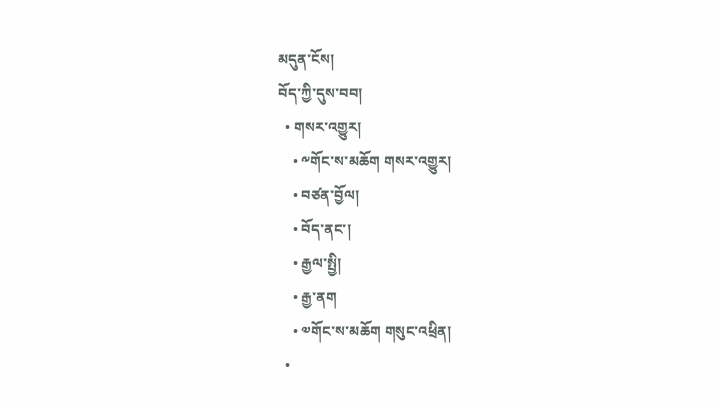མདུན་ངོས།
བོད་ཀྱི་དུས་བབ།
  • གསར་འགྱུར།
    • ༸གོང་ས་མཆོག གསར་འགྱུར།
    • བཙན་བྱོལ།
    • བོད་ནང་།
    • རྒྱལ་སྤྱི།
    • རྒྱ་ནག
    • ༧གོང་ས་མཆོག གསུང་འཕྲིན།
  •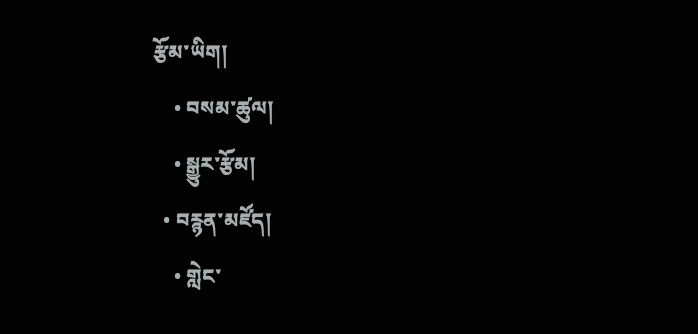རྩོམ་ཡིག།
    • བསམ་ཚུལ།
    • སྒྱུར་རྩོམ།
  • བརྙན་མཛོད།
    • གླེང་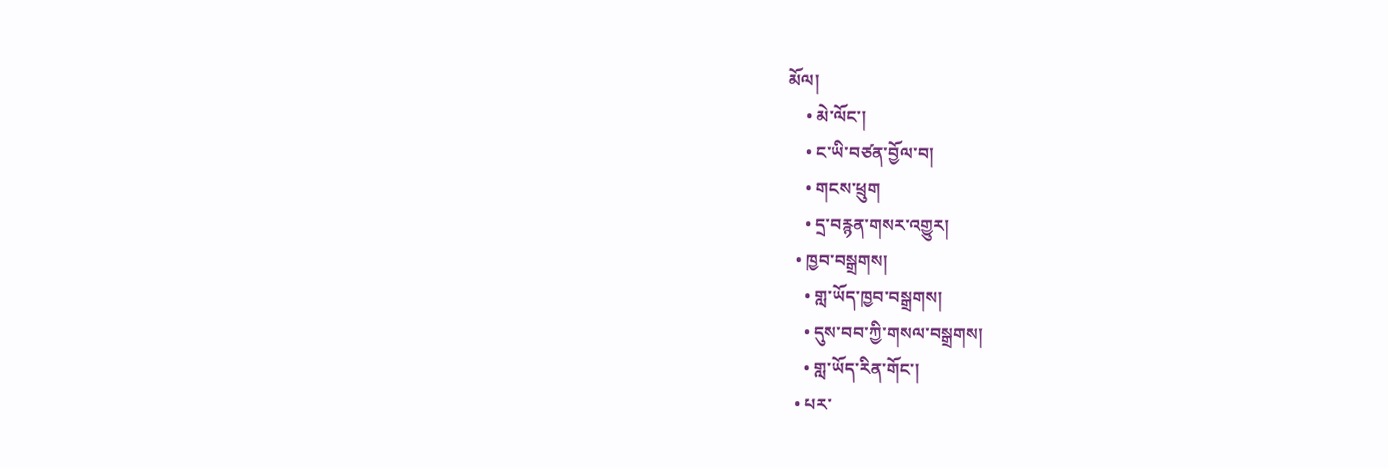མོལ།
    • མེ་ལོང་།
    • ང་ཡི་བཙན་བྱོལ་བ།
    • གངས་ཕྲུག
    • དྲ་བརྙན་གསར་འགྱུར།
  • ཁྱབ་བསྒྲགས།
    • གླ་ཡོད་ཁྱབ་བསྒྲགས།
    • དུས་བབ་ཀྱི་གསལ་བསྒྲགས།
    • གླ་ཡོད་རིན་གོང་།
  • པར་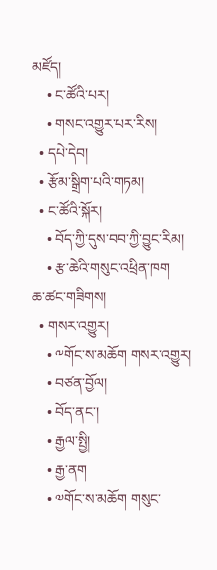མཛོད།
    • ང་ཚོའི་པར།
    • གསང་འགྱུར་པར་རིས།
  • དཔེ་དེབ།
  • རྩོམ་སྒྲིག་པའི་གཏམ།
  • ང་ཚོའི་སྐོར།
    • བོད་ཀྱི་དུས་བབ་ཀྱི་བྱུང་རིམ།
    • རྩ་ཆེའི་གསུང་འཕྲིན་ཁག
ཆ་ཚང་གཟིགས།
  • གསར་འགྱུར།
    • ༸གོང་ས་མཆོག གསར་འགྱུར།
    • བཙན་བྱོལ།
    • བོད་ནང་།
    • རྒྱལ་སྤྱི།
    • རྒྱ་ནག
    • ༧གོང་ས་མཆོག གསུང་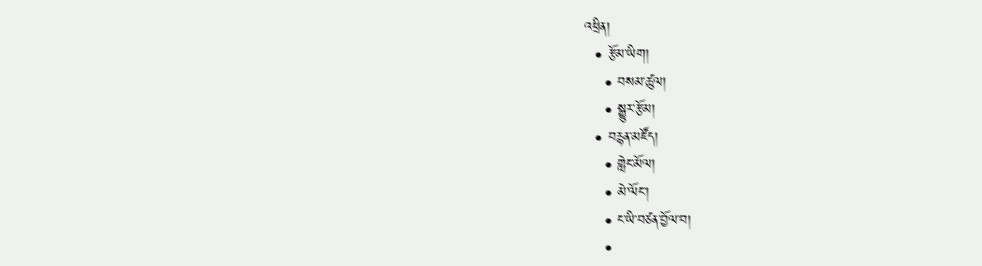འཕྲིན།
  • རྩོམ་ཡིག།
    • བསམ་ཚུལ།
    • སྒྱུར་རྩོམ།
  • བརྙན་མཛོད།
    • གླེང་མོལ།
    • མེ་ལོང་།
    • ང་ཡི་བཙན་བྱོལ་བ།
    •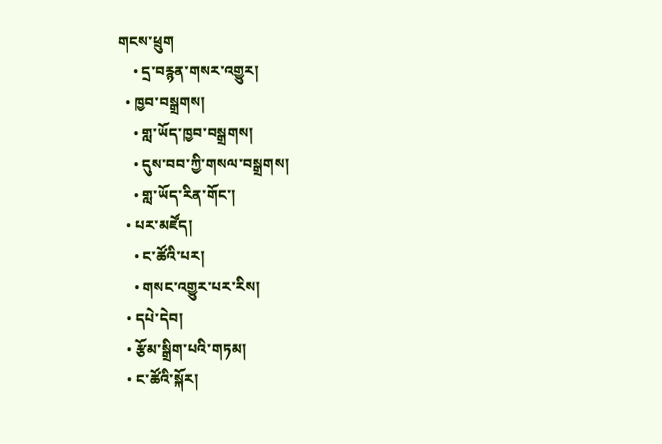གངས་ཕྲུག
    • དྲ་བརྙན་གསར་འགྱུར།
  • ཁྱབ་བསྒྲགས།
    • གླ་ཡོད་ཁྱབ་བསྒྲགས།
    • དུས་བབ་ཀྱི་གསལ་བསྒྲགས།
    • གླ་ཡོད་རིན་གོང་།
  • པར་མཛོད།
    • ང་ཚོའི་པར།
    • གསང་འགྱུར་པར་རིས།
  • དཔེ་དེབ།
  • རྩོམ་སྒྲིག་པའི་གཏམ།
  • ང་ཚོའི་སྐོར།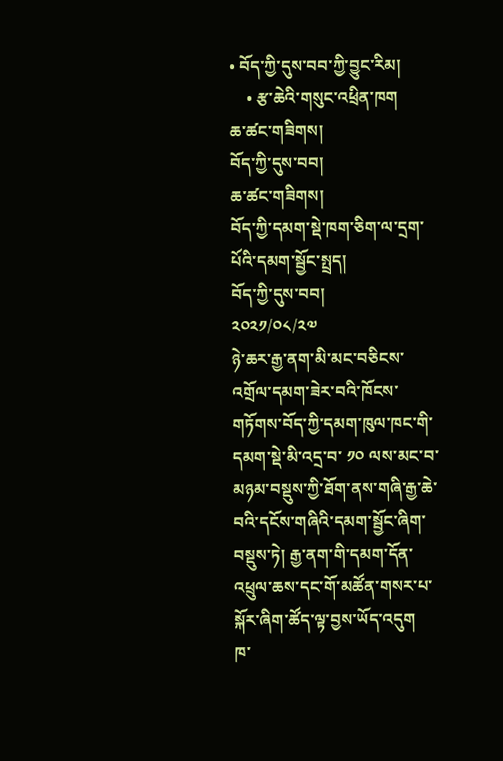• བོད་ཀྱི་དུས་བབ་ཀྱི་བྱུང་རིམ།
    • རྩ་ཆེའི་གསུང་འཕྲིན་ཁག
ཆ་ཚང་གཟིགས།
བོད་ཀྱི་དུས་བབ།
ཆ་ཚང་གཟིགས།
བོད་ཀྱི་དམག་སྡེ་ཁག་ཅིག་ལ་དྲག་པོའི་དམག་སྦྱོང་སྤྲད།
བོད་ཀྱི་དུས་བབ།
༢༠༢༡/༠༨/༢༧
ཉེ་ཆར་རྒྱ་ནག་མི་མང་བཅིངས་འགྲོལ་དམག་ཟེར་བའི་ཁོངས་གཏོགས་བོད་ཀྱི་དམག་ཁུལ་ཁང་གི་དམག་སྡེ་མི་འདྲ་བ་ ༡༠ ལས་མང་བ་མཉམ་བསྡུས་ཀྱི་ཐོག་ནས་གཞི་རྒྱ་ཆེ་བའི་དངོས་གཞིའི་དམག་སྦྱོང་ཞིག་བསྡུས་ཏེ། རྒྱ་ནག་གི་དམག་དོན་འཕྲུལ་ཆས་དང་གོ་མཚོན་གསར་པ་སྐོར་ཞིག་ཚོད་ལྟ་བྱས་ཡོད་འདུག
ཁ་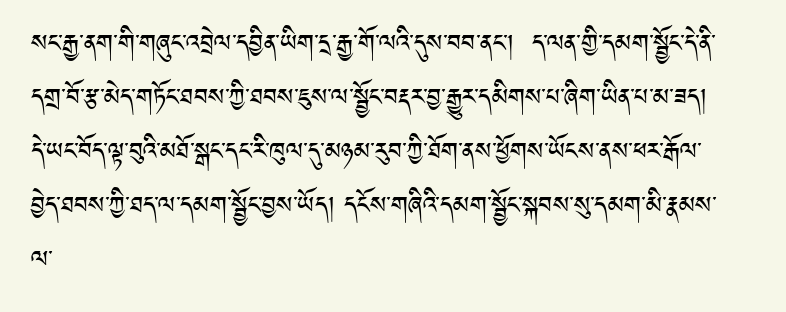སང་རྒྱ་ནག་གི་གཞུང་འབྲེལ་དབྱིན་ཡིག་དྲ་རྒྱ་གོ་ལའི་དུས་བབ་ནང་།  ད་ལན་གྱི་དམག་སྦྱོང་དེ་ནི་དགྲ་བོ་རྩ་མེད་གཏོང་ཐབས་ཀྱི་ཐབས་ཇུས་ལ་སྦྱོང་བརྡར་བྱ་རྒྱུར་དམིགས་པ་ཞིག་ཡིན་པ་མ་ཟད། དེ་ཡང་བོད་ལྟ་བུའི་མཐོ་སྒང་དང་རི་ཁུལ་དུ་མཉམ་རུབ་ཀྱི་ཐོག་ནས་ཕྱོགས་ཡོངས་ནས་ཕར་རྒོལ་བྱེད་ཐབས་ཀྱི་ཐད་ལ་དམག་སྦྱོང་བྱས་ཡོད། དངོས་གཞིའི་དམག་སྦྱོང་སྐབས་སུ་དམག་མི་རྣམས་ལ་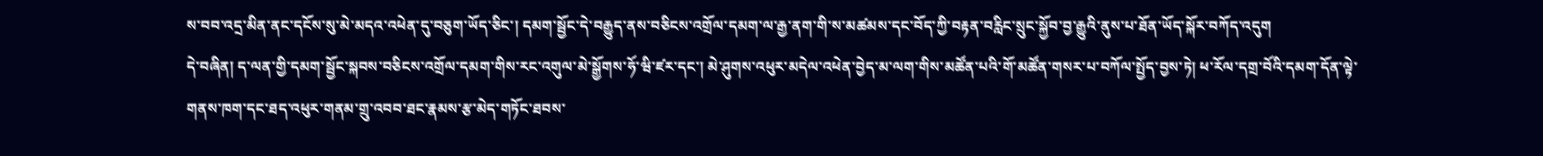ས་བབ་འདྲ་མིན་ནང་དངོས་སུ་མེ་མདའ་འཕེན་དུ་བཅུག་ཡོད་ཅིང་། དམག་སྦྱོང་དེ་བརྒྱུད་ནས་བཅིངས་འགྲོལ་དམག་ལ་རྒྱ་ནག་གི་ས་མཚམས་དང་བོད་ཀྱི་བརྟན་བརླིང་སྲུང་སྐྱོབ་བྱ་རྒྱུའི་ནུས་པ་ཐོན་ཡོད་སྐོར་བཀོད་འདུག
དེ་བཞིན། ད་ལན་གྱི་དམག་སྦྱོང་སྐབས་བཅིངས་འགྲོལ་དམག་གིས་རང་འགུལ་མེ་སྒྱོགས་ཧོ་ཝི་ཛར་དང་། མེ་ཤུགས་འཕུར་མདེལ་འཕེན་བྱེད་མ་ལག་གིས་མཚོན་པའི་གོ་མཚོན་གསར་པ་བཀོལ་སྤྱོད་བྱས་ཏེ། ཕ་རོལ་དགྲ་བོའི་དམག་དོན་ལྟེ་གནས་ཁག་དང་ཐད་འཕུར་གནམ་གྲུ་འབབ་ཐང་རྣམས་རྩ་མེད་གཏོང་ཐབས་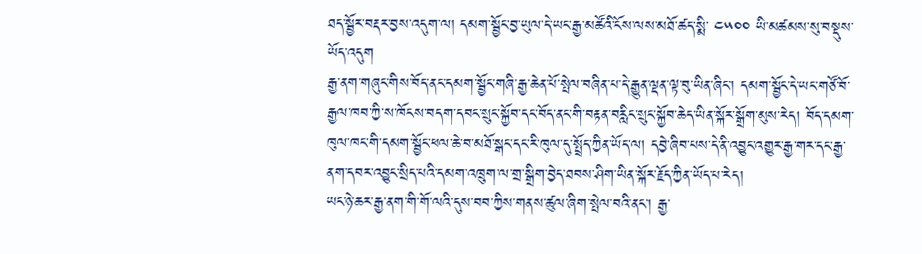ཐད་སྦྱོར་བརྡར་བྱས་འདུག་ལ། དམག་སྦྱོང་བྱ་ཡུལ་དེ་ཡང་རྒྱ་མཚོའི་ངོས་ལས་མཐོ་ཚད་སྨི་ ༤༥༠༠ ཡི་མཚམས་སུ་བསྡུས་ཡོད་འདུག
རྒྱ་ནག་གཞུང་གིས་བོད་ནང་དམག་སྦྱོང་གཞི་རྒྱ་ཆེན་པོ་སྤེལ་བཞིན་པ་དེ་རྒྱུན་ལྡན་ལྟ་བུ་ཡིན་ཞིང་། དམག་སྦྱོང་དེ་ཡང་གཙོ་བོ་རྒྱལ་ཁབ་ཀྱི་ས་ཁོངས་བདག་དབང་སྲུང་སྐྱོབ་དང་བོད་ནང་གི་བརྟན་བརླིང་སྲུང་སྐྱོབ་ཆེད་ཡིན་སྐོར་སྒྲོག་མུས་རེད། བོད་དམག་ཁུལ་ཁང་གི་དམག་སྦྱོང་ཕལ་ཆེ་བ་མཐོ་སྒང་དང་རི་ཁུལ་དུ་སྤྲོད་ཀྱིན་ཡོད་ལ། དབྱེ་ཞིབ་པས་དེ་ནི་འབྱུང་འགྱུར་རྒྱ་གར་དང་རྒྱ་ནག་དབར་འབྱུང་སྲིད་པའི་དམག་འཁྲུག་ལ་གྲ་སྒྲིག་བྱེད་ཐབས་ཤིག་ཡིན་སྐོར་རྗོད་ཀྱིན་ཡོད་པ་རེད།
ཡང་ཉེ་ཆར་རྒྱ་ནག་གི་གོ་ལའི་དུས་བབ་ཀྱིས་གནས་ཚུལ་ཞིག་སྤེལ་བའི་ནང་། རྒྱ་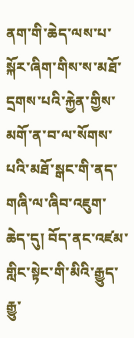ནག་གི་ཆེད་ལས་པ་སྐོར་ཞིག་གིས་ས་མཐོ་དྲགས་པའི་རྐྱེན་གྱིས་མགོ་ན་བ་ལ་སོགས་པའི་མཐོ་སྒང་གི་ནད་གཞི་ལ་ཞིབ་འཇུག་ཆེད་དུ། བོད་ནང་འཛམ་གླིང་སྟེང་གི་མིའི་རྒྱུད་རྒྱུ་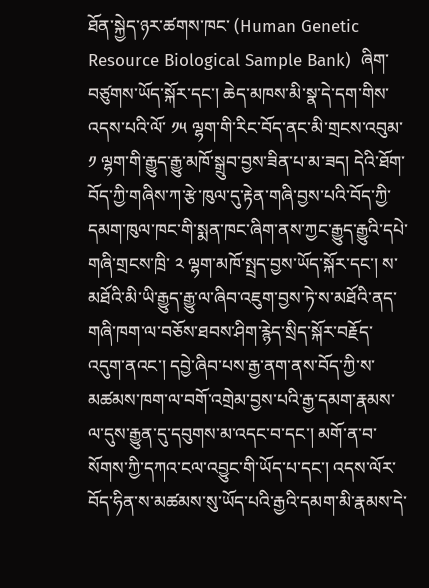ཐོན་སྐྱེད་ཉར་ཚགས་ཁང་ (Human Genetic Resource Biological Sample Bank)  ཞིག་བཙུགས་ཡོད་སྐོར་དང་། ཆེད་མཁས་མི་སྣ་དེ་དག་གིས་འདས་པའི་ལོ་ ༡༥ ལྷག་གི་རིང་བོད་ནང་མི་གྲངས་འབུམ་ ༡ ལྷག་གི་རྒྱུད་རྒྱུ་མཁོ་སྒྲུབ་བྱས་ཟིན་པ་མ་ཟད། དེའི་ཐོག་བོད་ཀྱི་གཞིས་ཀ་རྩེ་ཁུལ་དུ་རྟེན་གཞི་བྱས་པའི་བོད་ཀྱི་དམག་ཁུལ་ཁང་གི་སྨན་ཁང་ཞིག་ནས་ཀྱང་རྒྱུད་རྒྱུའི་དཔེ་གཞི་གྲངས་ཁྲི་ ༢ ལྷག་མཁོ་སྤྲད་བྱས་ཡོད་སྐོར་དང་། ས་མཐོའི་མི་ཡི་རྒྱུད་རྒྱུ་ལ་ཞིབ་འཇུག་བྱས་ཏེ་ས་མཐོའི་ནད་གཞི་ཁག་ལ་བཅོས་ཐབས་ཤིག་རྙེད་སྲིད་སྐོར་བརྗོད་འདུག་ནའང་། དབྱེ་ཞིབ་པས་རྒྱ་ནག་ནས་བོད་ཀྱི་ས་མཚམས་ཁག་ལ་བགོ་འགྲེམ་བྱས་པའི་རྒྱ་དམག་རྣམས་ལ་དུས་རྒྱུན་དུ་དབུགས་མ་འདང་བ་དང་། མགོ་ན་བ་སོགས་ཀྱི་དཀའ་ངལ་འབྱུང་གི་ཡོད་པ་དང་། འདས་ལོར་བོད་ཧིན་ས་མཚམས་སུ་ཡོད་པའི་རྒྱའི་དམག་མི་རྣམས་དེ་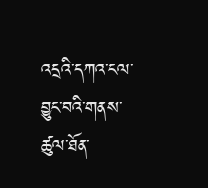འདྲའི་དཀའ་ངལ་བྱུང་བའི་གནས་ཚུལ་ཐོན་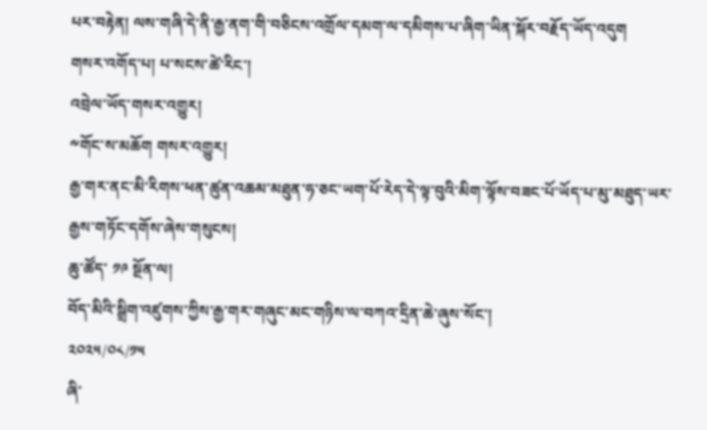པར་བརྟེན། ལས་གཞི་དེ་ནི་རྒྱ་ནག་གི་བཅིངས་འགྲོལ་དམག་ལ་དམིགས་པ་ཞིག་ཡིན་སྐོར་བརྗོད་ཡོད་འདུག
གསར་འགོད་པ། པ་སངས་ཚེ་རིང་།
འབྲེལ་ཡོད་གསར་འགྱུར།
༸གོང་ས་མཆོག གསར་འགྱུར།
རྒྱ་གར་ནང་མི་རིགས་ཕན་ཚུན་འཆམ་མཐུན་ཧ་ཅང་ཡག་པོ་རེད་དེ་ལྟ་བུའི་མིག་ལྟོས་བཟང་པོ་ཡོད་པ་མུ་མཐུད་ཡར་རྒྱས་གཏོང་དགོས་ཞེས་གསུངས།
ཆུ་ཚོད་ ༡༩ སྔོན་ལ།
བོད་མིའི་སྒྲིག་འཛུགས་ཀྱིས་རྒྱ་གར་གཞུང་མང་གཉིས་ལ་བཀའ་དྲིན་ཆེ་ཞུས་སོང་།
༢༠༢༥/༠༨/༡༥
ཞི་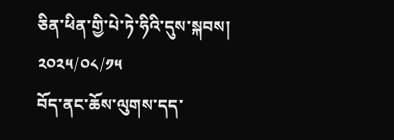ཅིན་ཕིན་གྱི་པེ་ཏེ་ཧིའི་དུས་སྐབས།
༢༠༢༥/༠༨/༡༥
བོད་ནང་ཆོས་ལུགས་དད་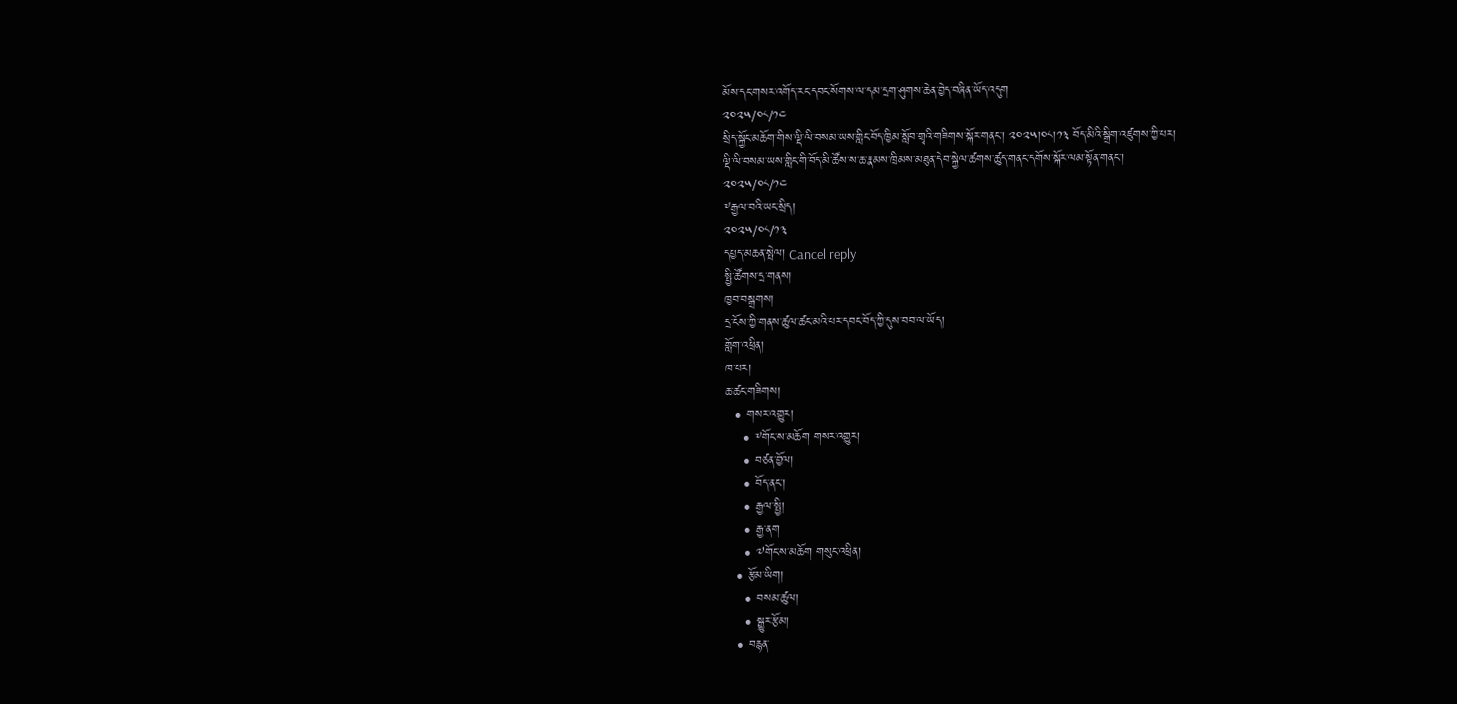མོས་དང་གསར་འགོད་རང་དབང་སོགས་ལ་དམ་དྲག་ཤུགས་ཆེན་བྱེད་བཞིན་ཡོད་འདུག
༢༠༢༥/༠༨/༡༤
སྲིད་སྐྱོང་མཆོག་གིས་ལྡི་ལི་བསམ་ཡས་གླིང་བོད་ཁྱིམ་སློབ་གྲྭའི་གཟིགས་སྐོར་གནང་། ༢༠༢༥།༠༨།༡༣ བོད་མིའི་སྒྲིག་འཛུགས་ཀྱི་པར།
ལྡི་ལི་བསམ་ཡས་གླིང་གི་བོད་མི་ཚོས་ས་ཆ་རྣམས་ཁྲིམས་མཐུན་དེབ་སྐྱེལ་ཚགས་ཚུད་གནང་དགོས་སྐོར་ལམ་སྟོན་གནང་།
༢༠༢༥/༠༨/༡༤
༸རྒྱལ་བའི་ཡང་སྲིད།
༢༠༢༥/༠༨/༡༣
དཔྱད་མཆན་སྤེལ། Cancel reply
སྤྱི་ཚོགས་དྲ་གནས།
ཁྱབ་བསྒྲགས།
དྲ་ངོས་ཀྱི་གནས་ཚུལ་ཚང་མའི་པར་དབང་བོད་ཀྱི་དུས་བབ་ལ་ཡོད།
གློག་འཕྲིན།
ཁ་པར།
ཆ་ཚང་གཟིགས།
  • གསར་འགྱུར།
    • ༸གོང་ས་མཆོག གསར་འགྱུར།
    • བཙན་བྱོལ།
    • བོད་ནང་།
    • རྒྱལ་སྤྱི།
    • རྒྱ་ནག
    • ༧གོང་ས་མཆོག གསུང་འཕྲིན།
  • རྩོམ་ཡིག།
    • བསམ་ཚུལ།
    • སྒྱུར་རྩོམ།
  • བརྙན་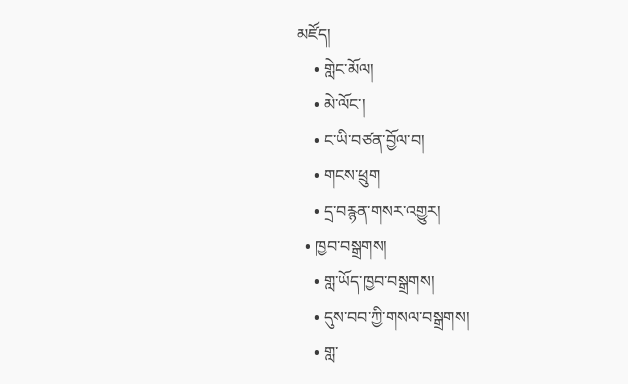མཛོད།
    • གླེང་མོལ།
    • མེ་ལོང་།
    • ང་ཡི་བཙན་བྱོལ་བ།
    • གངས་ཕྲུག
    • དྲ་བརྙན་གསར་འགྱུར།
  • ཁྱབ་བསྒྲགས།
    • གླ་ཡོད་ཁྱབ་བསྒྲགས།
    • དུས་བབ་ཀྱི་གསལ་བསྒྲགས།
    • གླ་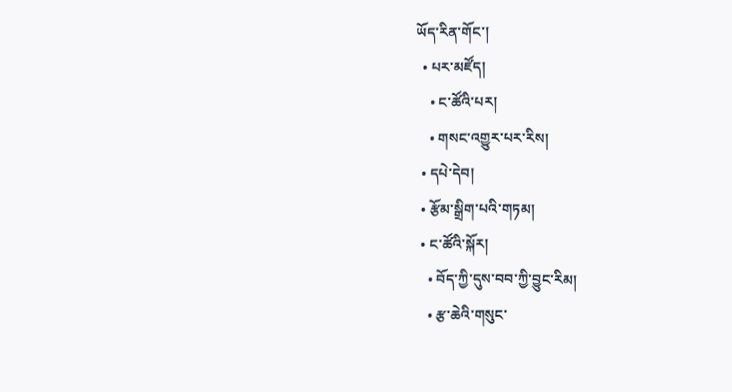ཡོད་རིན་གོང་།
  • པར་མཛོད།
    • ང་ཚོའི་པར།
    • གསང་འགྱུར་པར་རིས།
  • དཔེ་དེབ།
  • རྩོམ་སྒྲིག་པའི་གཏམ།
  • ང་ཚོའི་སྐོར།
    • བོད་ཀྱི་དུས་བབ་ཀྱི་བྱུང་རིམ།
    • རྩ་ཆེའི་གསུང་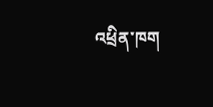འཕྲིན་ཁག